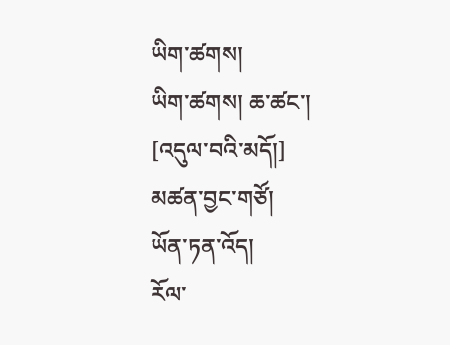ཡིག་ཚགས།
ཡིག་ཚགས། ཆ་ཚང་།
[འདུལ་བའི་མདོ།]
མཚན་བྱང་གཙོ།
ཡོན་ཏན་འོད།
རོལ་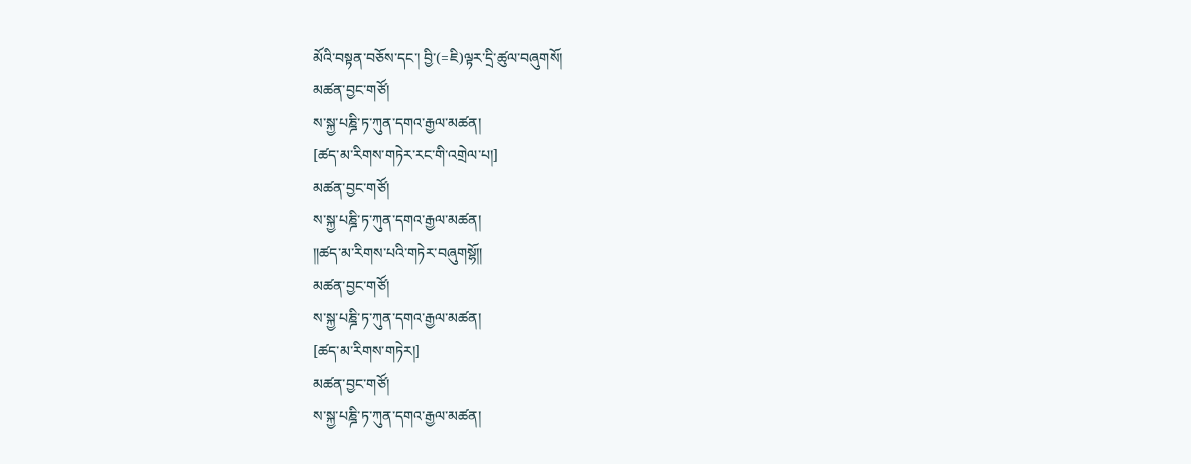མོའི་བསྟན་བཅོས་དང་། བྱི་(=ཇི)ལྟར་དྲི་ཚུལ་བཞུགསོ།
མཚན་བྱང་གཙོ།
ས་སྐྱ་པཎྜི་ཏ་ཀུན་དགའ་རྒྱལ་མཚན།
[ཚད་མ་རིགས་གཏེར་རང་གི་འགྲེལ་པ།]
མཚན་བྱང་གཙོ།
ས་སྐྱ་པཎྜི་ཏ་ཀུན་དགའ་རྒྱལ་མཚན།
༎ཚད་མ་རིགས་པའི་གཏེར་བཞུགསྷོ༎
མཚན་བྱང་གཙོ།
ས་སྐྱ་པཎྜི་ཏ་ཀུན་དགའ་རྒྱལ་མཚན།
[ཚད་མ་རིགས་གཏེར།]
མཚན་བྱང་གཙོ།
ས་སྐྱ་པཎྜི་ཏ་ཀུན་དགའ་རྒྱལ་མཚན།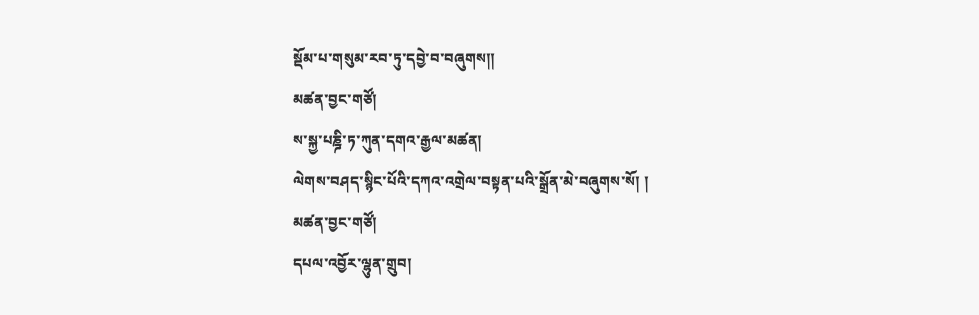སྡོམ་པ་གསུམ་རབ་ཏུ་དབྱེ་བ་བཞུགས༎
མཚན་བྱང་གཙོ།
ས་སྐྱ་པཎྜི་ཏ་ཀུན་དགའ་རྒྱལ་མཚན།
ལེགས་བཤད་སྙིང་པོའི་དཀའ་འགྲེལ་བསྟན་པའི་སྒྲོན་མེ་བཞུགས་སོ། །
མཚན་བྱང་གཙོ།
དཔལ་འབྱོར་ལྷུན་གྲུབ།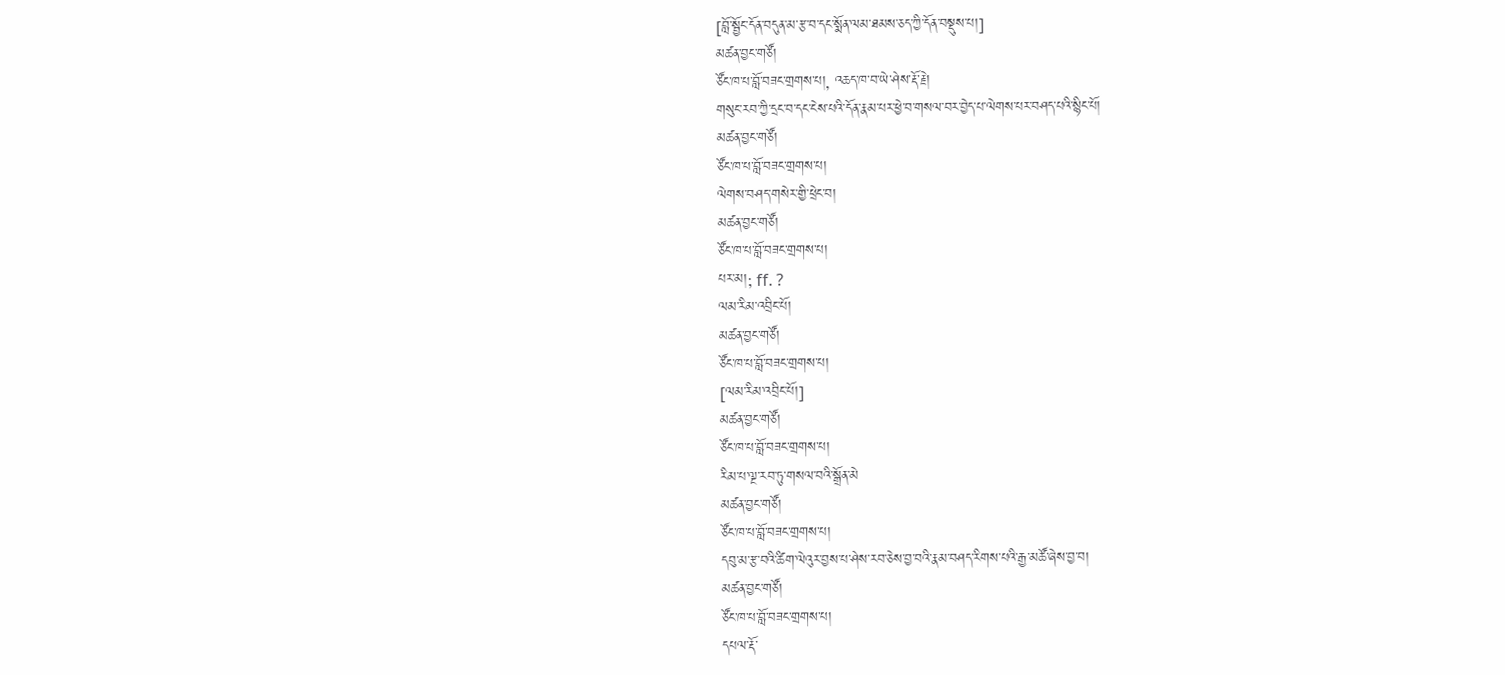[བློ་སྦྱོང་དོན་བདུན་མ་རྩ་བ་དང་སྨོན་ལམ་ཐམས་ཅད་ཀྱི་དོན་བསྡུས་པ།]
མཚན་བྱང་གཙོ།
ཙོང་ཁ་པ་བློ་བཟང་གྲགས་པ།, འཆད་ཁ་བ་ཡེ་ཤེས་རྡོ་རྗེ།
གསུང་རབ་ཀྱི་དྲང་བ་དང་ངེས་པའི་དོན་རྣམ་པར་ཕྱེ་བ་གསལ་བར་བྱེད་པ་ལེགས་པར་བཤད་པའི་སྙིང་པོ།
མཚན་བྱང་གཙོ།
ཙོང་ཁ་པ་བློ་བཟང་གྲགས་པ།
ལེགས་བཤད་གསེར་གྱི་ཕྲེང་བ།
མཚན་བྱང་གཙོ།
ཙོང་ཁ་པ་བློ་བཟང་གྲགས་པ།
པར་མ།; ff. ?
ལམ་རིམ་འབྲིང་པོ།
མཚན་བྱང་གཙོ།
ཙོང་ཁ་པ་བློ་བཟང་གྲགས་པ།
[ལམ་རིམ་འབྲིང་པོ།]
མཚན་བྱང་གཙོ།
ཙོང་ཁ་པ་བློ་བཟང་གྲགས་པ།
རིམ་པ་ལྔ་རབ་ཏུ་གསལ་བའི་སྒྲོན་མེ
མཚན་བྱང་གཙོ།
ཙོང་ཁ་པ་བློ་བཟང་གྲགས་པ།
དབུ་མ་རྩ་བའི་ཚིག་ལེའུར་བྱས་པ་ཤེས་རབ་ཅེས་བྱ་བའི་རྣམ་བཤད་རིགས་པའི་རྒྱ་མཚོ་ཞེས་བྱ་བ།
མཚན་བྱང་གཙོ།
ཙོང་ཁ་པ་བློ་བཟང་གྲགས་པ།
དཔལ་རྡོ་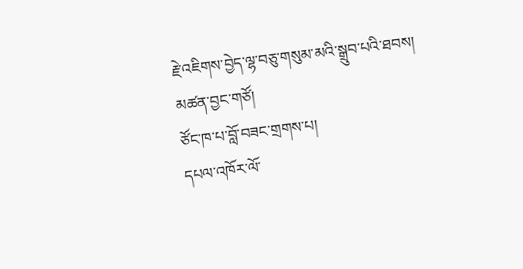རྗེ་འཇིགས་བྱེད་ལྷ་བཅུ་གསུམ་མའི་སྒྲུབ་པའི་ཐབས།
མཚན་བྱང་གཙོ།
ཙོང་ཁ་པ་བློ་བཟང་གྲགས་པ།
དཔལ་འཁོར་ལོ་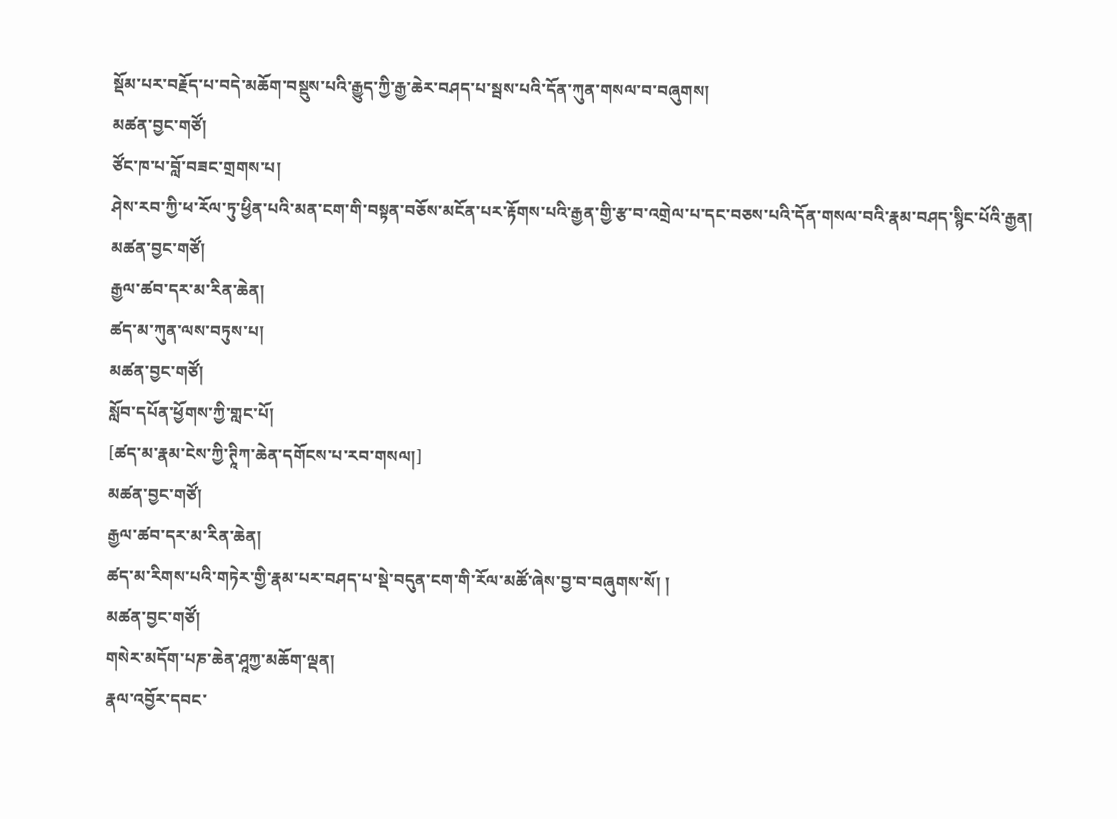སྡོམ་པར་བརྗོད་པ་བདེ་མཆོག་བསྡུས་པའི་རྒྱུད་ཀྱི་རྒྱ་ཆེར་བཤད་པ་སྦས་པའི་དོན་ཀུན་གསལ་བ་བཞུགས།
མཚན་བྱང་གཙོ།
ཙོང་ཁ་པ་བློ་བཟང་གྲགས་པ།
ཤེས་རབ་ཀྱི་ཕ་རོལ་ཏུ་ཕྱིན་པའི་མན་ངག་གི་བསྟན་བཅོས་མངོན་པར་རྟོགས་པའི་རྒྱན་གྱི་རྩ་བ་འགྲེལ་པ་དང་བཅས་པའི་དོན་གསལ་བའི་རྣམ་བཤད་སྙིང་པོའི་རྒྱན།
མཚན་བྱང་གཙོ།
རྒྱལ་ཚབ་དར་མ་རིན་ཆེན།
ཚད་མ་ཀུན་ལས་བཏུས་པ།
མཚན་བྱང་གཙོ།
སློབ་དཔོན་ཕྱོགས་ཀྱི་གླང་པོ།
[ཚད་མ་རྣམ་ངེས་ཀྱི་ཊཱིཀ་ཆེན་དགོངས་པ་རབ་གསལ།]
མཚན་བྱང་གཙོ།
རྒྱལ་ཚབ་དར་མ་རིན་ཆེན།
ཚད་མ་རིགས་པའི་གཏེར་གྱི་རྣམ་པར་བཤད་པ་སྡེ་བདུན་ངག་གི་རོལ་མཚོ་ཞེས་བྱ་བ་བཞུགས་སོ། །
མཚན་བྱང་གཙོ།
གསེར་མདོག་པཎ་ཆེན་ཤཱཀྱ་མཆོག་ལྡན།
རྣལ་འབྱོར་དབང་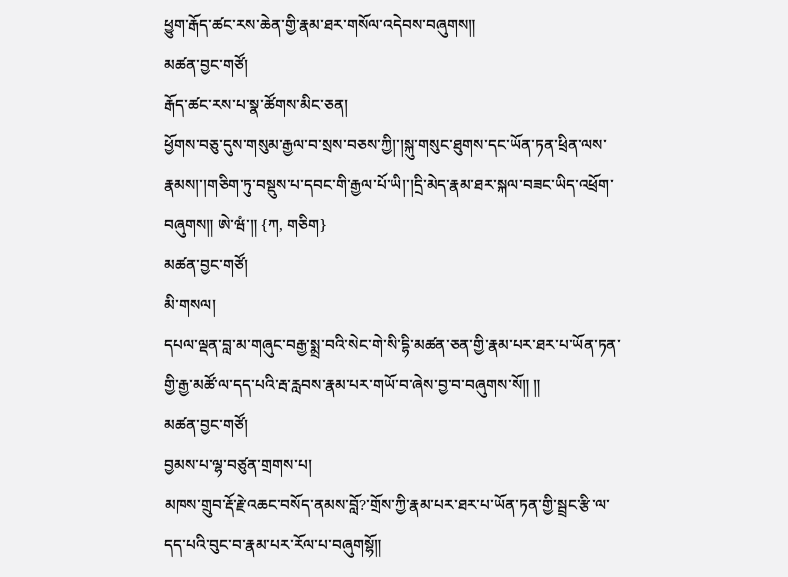ཕྱུག་རྒོད་ཚང་རས་ཆེན་གྱི་རྣམ་ཐར་གསོལ་འདེབས་བཞུགས༎
མཚན་བྱང་གཙོ།
རྒོད་ཚང་རས་པ་སྣ་ཚོགས་མིང་ཅན།
ཕྱོགས་བཅུ་དུས་གསུམ་རྒྱལ་བ་སྲས་བཅས་ཀྱི།་།སྐུ་གསུང་ཐུགས་དང་ཡོན་ཏན་ཕྲིན་ལས་རྣམས།་།གཅིག་ཏུ་བསྡུས་པ་དབང་གི་རྒྱལ་པོ་ཡི།་།དྲི་མེད་རྣམ་ཐར་སྐལ་བཟང་ཡིད་འཕྲོག་བཞུགས༎ ཨེ་ཝཾ་༎ {ཀ, གཅིག}
མཚན་བྱང་གཙོ།
མི་གསལ།
དཔལ་ལྡན་བླ་མ་གཞུང་བརྒྱ་སྨྲ་བའི་སེང་གེ་སི་དྷི་མཚན་ཅན་གྱི་རྣམ་པར་ཐར་པ་ཡོན་ཏན་གྱི་རྒྱ་མཚོ་ལ་དད་པའི་རྦ་རླབས་རྣམ་པར་གཡོ་བ་ཞེས་བྱ་བ་བཞུགས་སོ༎ ༎
མཚན་བྱང་གཙོ།
བྱམས་པ་ལྷ་བཙུན་གྲགས་པ།
མཁས་གྲུབ་རྡོ་རྗེ་འཆང་བསོད་ནམས་བློ?་གྲོས་ཀྱི་རྣམ་པར་ཐར་པ་ཡོན་ཏན་གྱི་སྦྲང་རྩི་ལ་དད་པའི་བུང་བ་རྣམ་པར་རོལ་པ་བཞུགསྷོ༎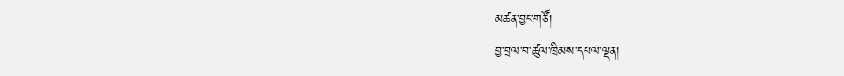མཚན་བྱང་གཙོ།
བྱ་བྲལ་བ་ཚུལ་ཁྲིམས་དཔལ་ལྡན།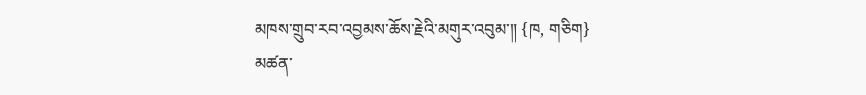མཁས་གྲུབ་རབ་འབྱམས་ཆོས་རྗེའི་མགུར་འབུམ་༎ {ཁ, གཅིག}
མཚན་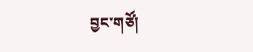བྱང་གཙོ།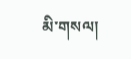མི་གསལ།